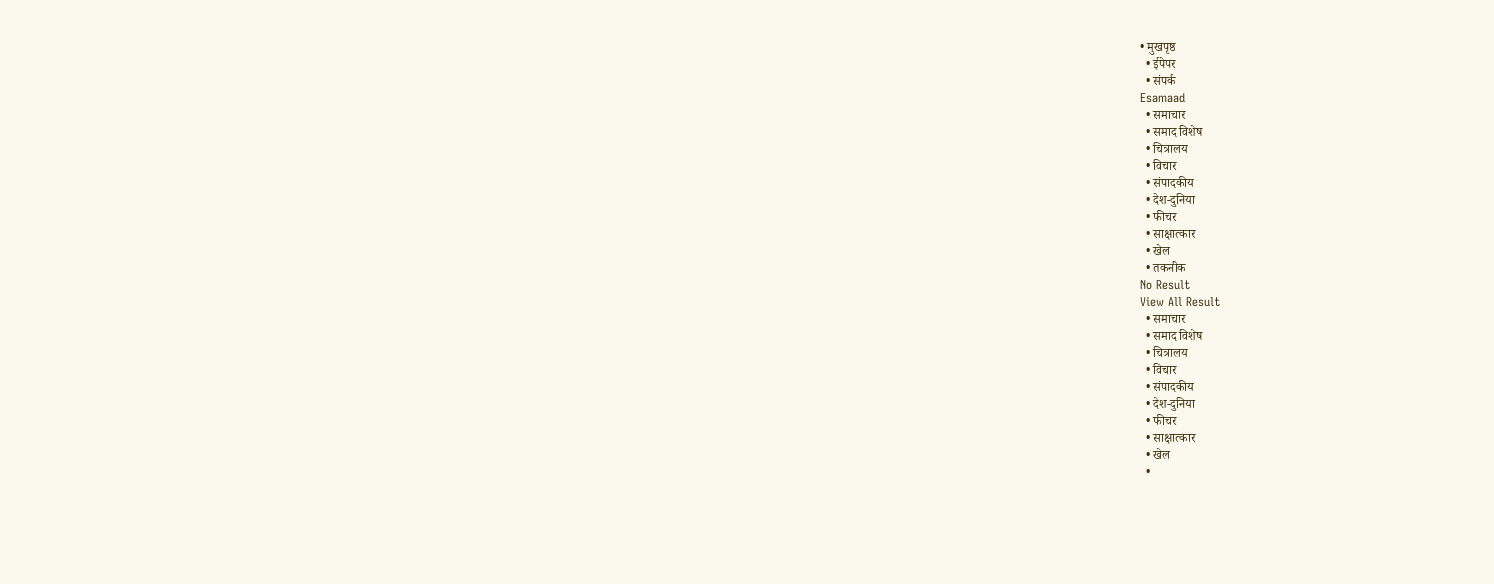• मुखपृष्ठ
  • ईपेपर
  • संपर्क
Esamaad
  • समाचार
  • समाद विशेष
  • चित्रालय
  • विचार
  • संपादकीय
  • देश-दुनिया
  • फीचर
  • साक्षात्‍कार
  • खेल
  • तकनीक
No Result
View All Result
  • समाचार
  • समाद विशेष
  • चित्रालय
  • विचार
  • संपादकीय
  • देश-दुनिया
  • फीचर
  • साक्षात्‍कार
  • खेल
  •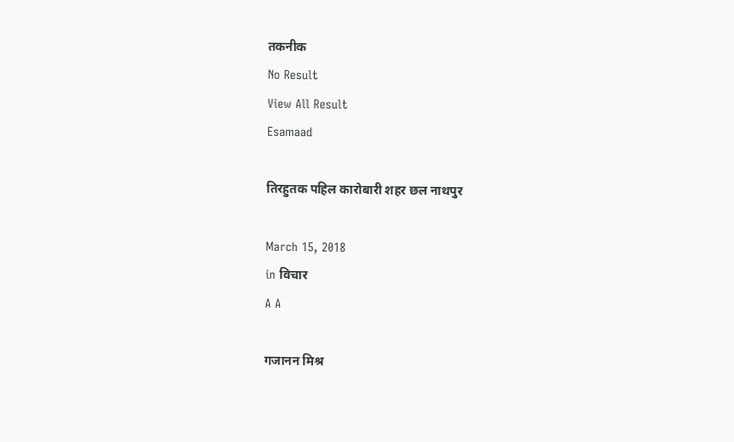तकनीक
No Result
View All Result
Esamaad

तिरहुतक पहिल कारोबारी शहर छल नाथपुर

March 15, 2018
in विचार
A A

गजानन मिश्र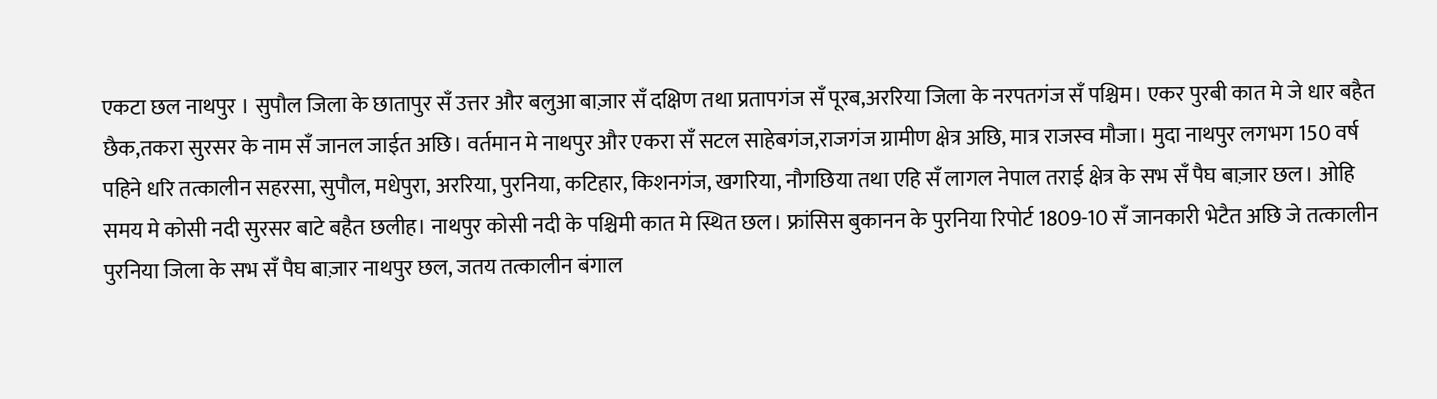एकटा छल नाथपुर । सुपौल जिला के छातापुर सँ उत्तर और बलुआ बाज़ार सँ दक्षिण तथा प्रतापगंज सँ पूरब,अररिया जिला के नरपतगंज सँ पश्चिम। एकर पुरबी कात मे जे धार बहैत छैक,तकरा सुरसर के नाम सँ जानल जाईत अछि। वर्तमान मे नाथपुर और एकरा सँ सटल साहेबगंज,राजगंज ग्रामीण क्षेत्र अछि, मात्र राजस्व मौजा। मुदा नाथपुर लगभग 150 वर्ष पहिने धरि तत्कालीन सहरसा, सुपौल, मधेपुरा, अररिया, पुरनिया, कटिहार, किशनगंज, खगरिया, नौगछिया तथा एहि सँ लागल नेपाल तराई क्षेत्र के सभ सँ पैघ बाज़ार छल। ओहि समय मे कोसी नदी सुरसर बाटे बहैत छलीह। नाथपुर कोसी नदी के पश्चिमी कात मे स्थित छल। फ्रांसिस बुकानन के पुरनिया रिपोर्ट 1809-10 सँ जानकारी भेटैत अछि जे तत्कालीन पुरनिया जिला के सभ सँ पैघ बाज़ार नाथपुर छल, जतय तत्कालीन बंगाल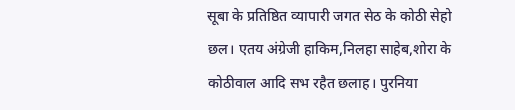सूबा के प्रतिष्ठित व्यापारी जगत सेठ के कोठी सेहो छल। एतय अंग्रेजी हाकिम,निलहा साहेब,शोरा के कोठीवाल आदि सभ रहैत छलाह। पुरनिया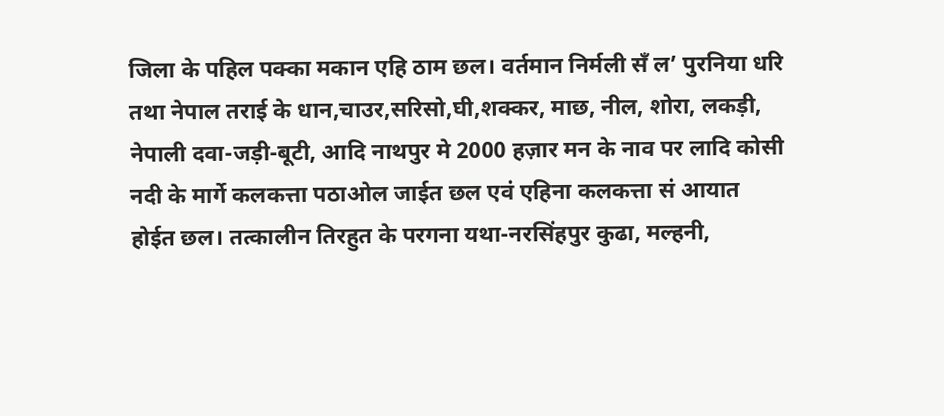जिला के पहिल पक्का मकान एहि ठाम छल। वर्तमान निर्मली सँ ल’ पुरनिया धरि तथा नेपाल तराई के धान,चाउर,सरिसो,घी,शक्कर, माछ, नील, शोरा, लकड़ी, नेपाली दवा-जड़ी-बूटी, आदि नाथपुर मे 2000 हज़ार मन के नाव पर लादि कोसी नदी के मार्गे कलकत्ता पठाओल जाईत छल एवं एहिना कलकत्ता सं आयात होईत छल। तत्कालीन तिरहुत के परगना यथा-नरसिंहपुर कुढा, मल्हनी,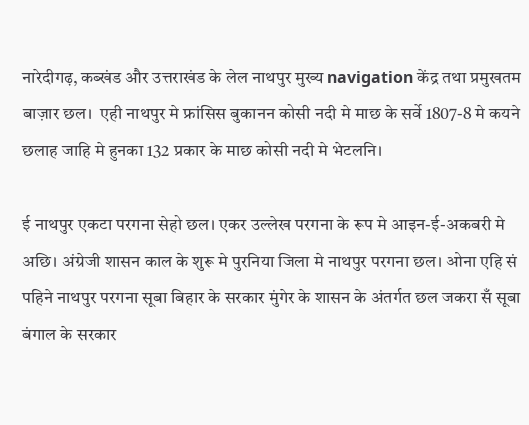नारेदीगढ़, कब्खंड और उत्तराखंड के लेल नाथपुर मुख्य navigation केंद्र तथा प्रमुखतम बाज़ार छल।  एही नाथपुर मे फ्रांसिस बुकानन कोसी नदी मे माछ के सर्वे 1807-8 मे कयने छलाह जाहि मे हुनका 132 प्रकार के माछ कोसी नदी मे भेटलनि।

ई नाथपुर एकटा परगना सेहो छल। एकर उल्लेख परगना के रूप मे आइन-ई-अकबरी मे अछि। अंग्रेजी शासन काल के शुरू मे पुरनिया जिला मे नाथपुर परगना छल। ओना एहि सं पहिने नाथपुर परगना सूबा बिहार के सरकार मुंगेर के शासन के अंतर्गत छल जकरा सँ सूबा बंगाल के सरकार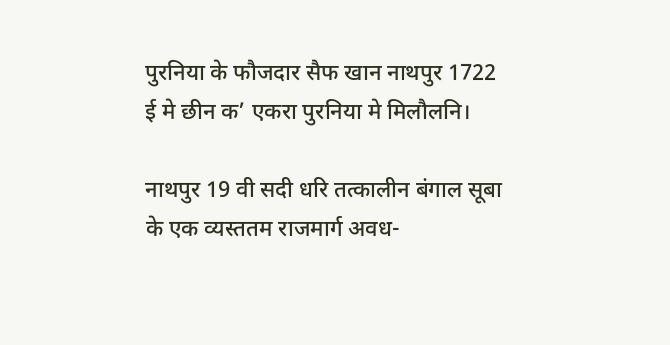पुरनिया के फौजदार सैफ खान नाथपुर 1722 ई मे छीन क’ एकरा पुरनिया मे मिलौलनि।

नाथपुर 19 वी सदी धरि तत्कालीन बंगाल सूबा के एक व्यस्ततम राजमार्ग अवध-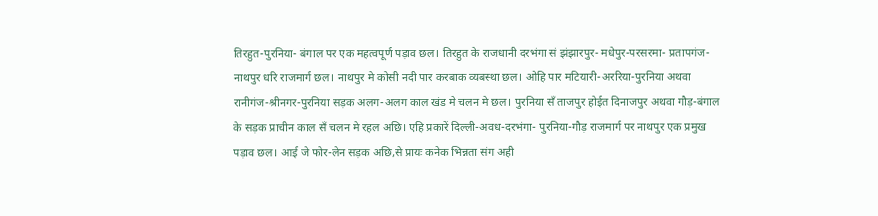तिरहुत-पुरनिया- बंगाल पर एक महत्वपूर्ण पड़ाव छल। तिरहुत के राजधानी दरभंगा सं झंझारपुर- मधेपुर-परसरमा- प्रतापगंज- नाथपुर धरि राजमार्ग छल। नाथपुर मे कोसी नदी पार करबाक व्यबस्था छल। ओहि पार मटियारी-अररिया-पुरनिया अथवा रानीगंज-श्रीनगर-पुरनिया सड़क अलग-अलग काल खंड मे चलन मे छल। पुरनिया सँ ताजपुर होईत दिनाजपुर अथवा गौड़-बंगाल के सड़क प्राचीन काल सँ चलन मे रहल अछि। एहि प्रकारें दिल्ली-अवध-दरभंगा- पुरनिया-गौड़ राजमार्ग पर नाथपुर एक प्रमुख पड़ाव छल। आई जे फोर-लेन सड़क अछि,से प्रायः कनेक भिन्नता संग अही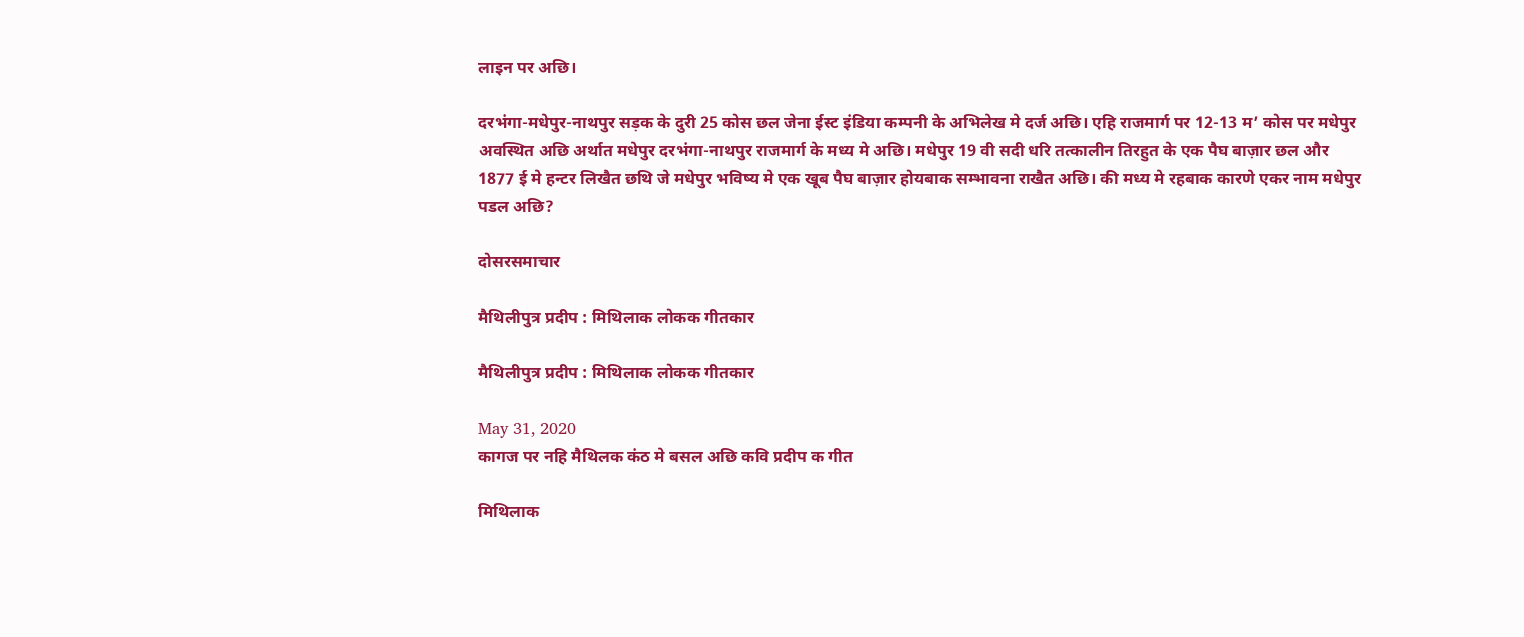लाइन पर अछि।

दरभंगा-मधेपुर-नाथपुर सड़क के दुरी 25 कोस छल जेना ईस्ट इंडिया कम्पनी के अभिलेख मे दर्ज अछि। एहि राजमार्ग पर 12-13 म’ कोस पर मधेपुर अवस्थित अछि अर्थात मधेपुर दरभंगा-नाथपुर राजमार्ग के मध्य मे अछि। मधेपुर 19 वी सदी धरि तत्कालीन तिरहुत के एक पैघ बाज़ार छल और 1877 ई मे हन्टर लिखैत छथि जे मधेपुर भविष्य मे एक खूब पैघ बाज़ार होयबाक सम्भावना राखैत अछि। की मध्य मे रहबाक कारणे एकर नाम मधेपुर पडल अछि?

दोसरसमाचार

मैथिलीपुत्र प्रदीप : मिथिलाक लोकक गीतकार

मैथिलीपुत्र प्रदीप : मिथिलाक लोकक गीतकार

May 31, 2020
कागज पर नहि मैथिलक कंठ मे बसल अछि कवि प्रदीप क गीत

मिथिलाक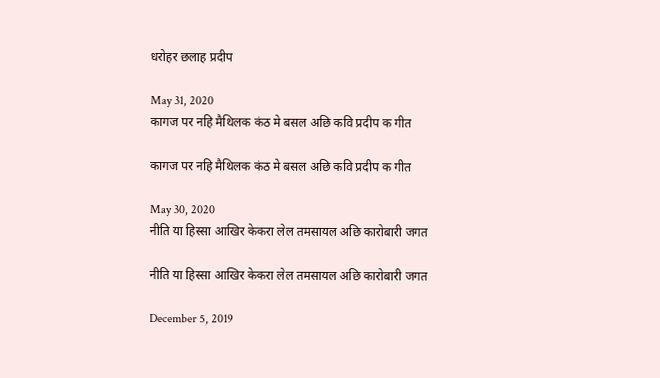धरोहर छलाह प्रदीप

May 31, 2020
कागज पर नहि मैथिलक कंठ मे बसल अछि कवि प्रदीप क गीत

कागज पर नहि मैथिलक कंठ मे बसल अछि कवि प्रदीप क गीत

May 30, 2020
नीति या हिस्सा आखिर केकरा लेल तमसायल अछि कारोबारी जगत

नीति या हिस्सा आखिर केकरा लेल तमसायल अछि कारोबारी जगत

December 5, 2019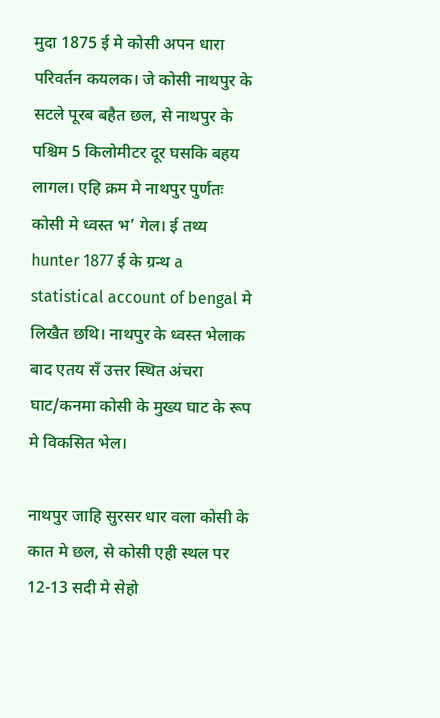मुदा 1875 ई मे कोसी अपन धारा परिवर्तन कयलक। जे कोसी नाथपुर के सटले पूरब बहैत छल, से नाथपुर के पश्चिम 5 किलोमीटर दूर घसकि बहय लागल। एहि क्रम मे नाथपुर पुर्णतः कोसी मे ध्वस्त भ’ गेल। ई तथ्य hunter 1877 ई के ग्रन्थ a statistical account of bengal मे लिखैत छथि। नाथपुर के ध्वस्त भेलाक बाद एतय सँ उत्तर स्थित अंचरा घाट/कनमा कोसी के मुख्य घाट के रूप मे विकसित भेल।

नाथपुर जाहि सुरसर धार वला कोसी के कात मे छल, से कोसी एही स्थल पर 12-13 सदी मे सेहो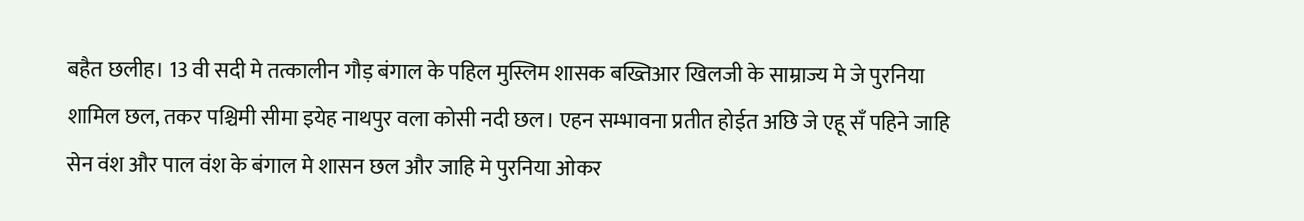बहैत छलीह। 13 वी सदी मे तत्कालीन गौड़ बंगाल के पहिल मुस्लिम शासक बख्तिआर खिलजी के साम्राज्य मे जे पुरनिया शामिल छल, तकर पश्चिमी सीमा इयेह नाथपुर वला कोसी नदी छल। एहन सम्भावना प्रतीत होईत अछि जे एहू सँ पहिने जाहि सेन वंश और पाल वंश के बंगाल मे शासन छल और जाहि मे पुरनिया ओकर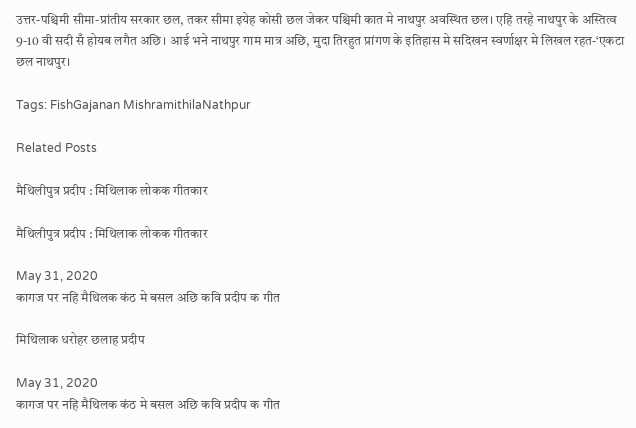उत्तर-पश्चिमी सीमा-प्रांतीय सरकार छल, तकर सीमा इयेह कोसी छल जेकर पश्चिमी कात मे नाथपुर अवस्थित छल। एहि तरहे नाथपुर के अस्तित्व 9-10 वी सदी सँ होयब लगैत अछि। आई भने नाथपुर गाम मात्र अछि, मुदा तिरहुत प्रांगण के इतिहास मे सदिखन स्वर्णाक्षर मे लिखल रहत-‘एकटा छल नाथपुर।

Tags: FishGajanan MishramithilaNathpur

Related Posts

मैथिलीपुत्र प्रदीप : मिथिलाक लोकक गीतकार

मैथिलीपुत्र प्रदीप : मिथिलाक लोकक गीतकार

May 31, 2020
कागज पर नहि मैथिलक कंठ मे बसल अछि कवि प्रदीप क गीत

मिथिलाक धरोहर छलाह प्रदीप

May 31, 2020
कागज पर नहि मैथिलक कंठ मे बसल अछि कवि प्रदीप क गीत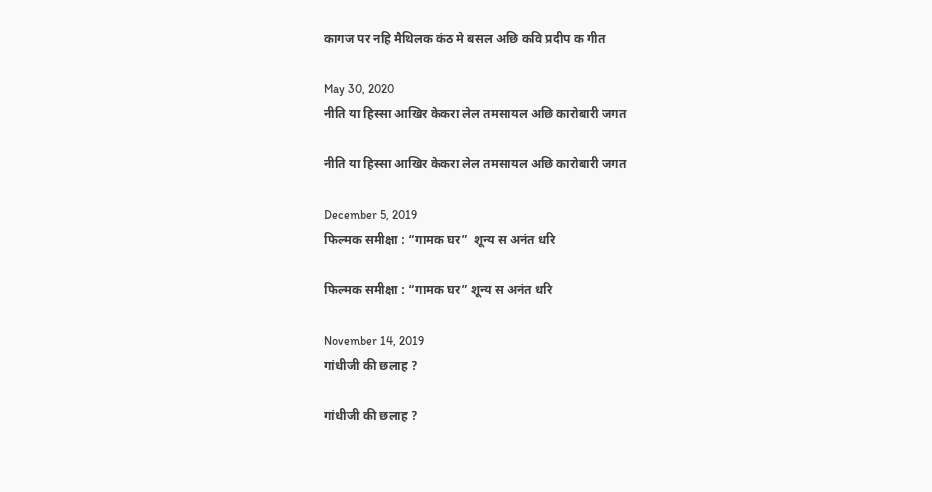कागज पर नहि मैथिलक कंठ मे बसल अछि कवि प्रदीप क गीत

May 30, 2020
नीति या हिस्सा आखिर केकरा लेल तमसायल अछि कारोबारी जगत

नीति या हिस्सा आखिर केकरा लेल तमसायल अछि कारोबारी जगत

December 5, 2019
फिल्मक समीक्षा : “गामक घर”  शून्य स अनंत धरि

फिल्मक समीक्षा : “गामक घर” शून्य स अनंत धरि

November 14, 2019
गांधीजी की छलाह ?

गांधीजी की छलाह ?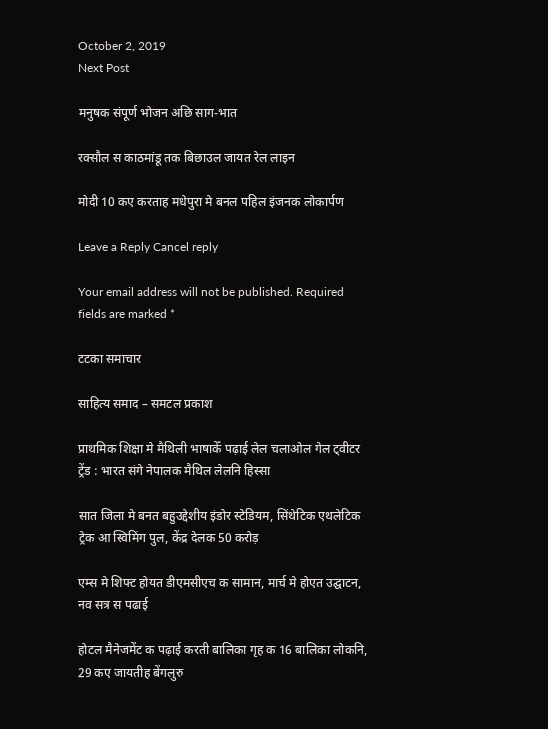October 2, 2019
Next Post

मनुषक संपूर्ण भोजन अछि साग-भात

रक्सौल स काठमांडू तक बिछाउल जायत रेल लाइन

मोदी 10 कए करताह मधेपुरा मे बनल पहिल इंजनक लोकार्पण

Leave a Reply Cancel reply

Your email address will not be published. Required fields are marked *

टटका समाचार

साहित्य समाद – समटल प्रकाश

प्राथमिक शि‍क्षा मे मैथि‍ली भाषाकेँ पढ़ाई लेल चलाओल गेल ट्वीटर ट्रेंड : भारत संगे नेपालक मैथिल लेलनि हिस्सा

सात जिला मे बनत बहुउद्देशीय इंडोर स्‍टेडि‍यम, सिंथेटिक एथलेटिक ट्रेक आ स्विमिंग पुल, केंद्र देलक 50 करोड़

एम्स मे शिफ्ट होयत डीएमसीएच क सामान, मार्च मे होएत उद्घाटन, नव सत्र स पढाई

होटल मैनेजमेंट क पढ़ाई करती बालिका गृह क 16 बालिका लोकनि, 29 कए जायतीह बेंगलुरु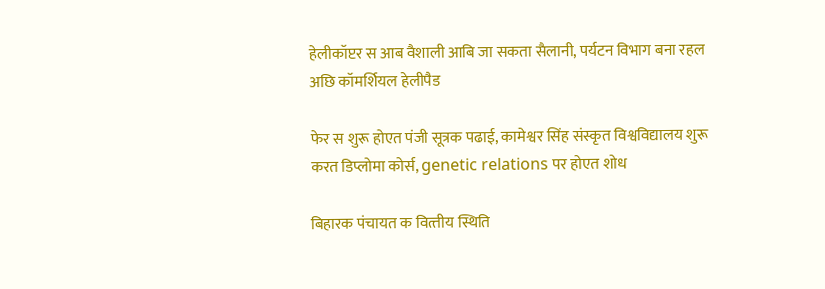हेलीकॉप्टर स आब वैशाली आबि जा सकता सैलानी, पर्यटन विभाग बना रहल अछि कॉमर्शियल हेलीपैड

फेर स शुरू होएत पंजी सूत्रक पढाई, कामेश्वर सिंह संस्कृत विश्वविद्यालय शुरू करत डिप्लोमा कोर्स, genetic relations पर होएत शोध

बिहारक पंचायत क वित्‍तीय स्थिति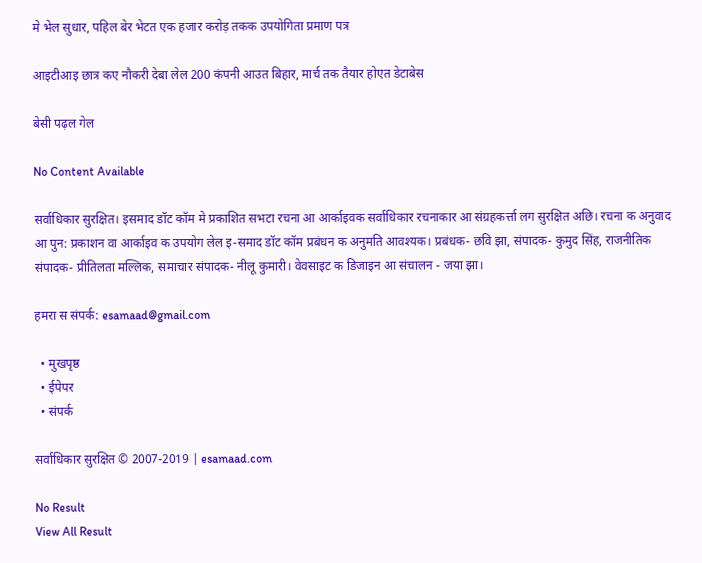मे भेल सुधार, पहिल बेर भेटत एक हजार करोड़ तकक उपयोगिता प्रमाण पत्र

आइटीआइ छात्र कए नौकरी देबा लेल 200 कंपनी आउत बिहार, मार्च तक तैयार होएत डेटाबेस

बेसी पढ़ल गेल

No Content Available

सर्वाधिकार सुरक्षित। इसमाद डॉट कॉम मे प्रकाशित सभटा रचना आ आर्काइवक सर्वाधिकार रचनाकार आ संग्रहकर्त्ता लग सुरक्षित अछि। रचना क अनुवाद आ पुन: प्रकाशन वा आर्काइव क उपयोग लेल इ-समाद डॉट कॉम प्रबंधन क अनुमति आवश्यक। प्रबंधक- छवि झा, संपादक- कुमुद सिंह, राजनीतिक संपादक- प्रीतिलता मल्लिक, समाचार संपादक- नीलू कुमारी। वेवसाइट क डिजाइन आ संचालन - जया झा।

हमरा स संपर्क: esamaad@gmail.com

  • मुखपृष्ठ
  • ईपेपर
  • संपर्क

सर्वाधिकार सुरक्षित © 2007-2019 | esamaad.com

No Result
View All Result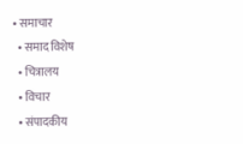• समाचार
  • समाद विशेष
  • चित्रालय
  • विचार
  • संपादकीय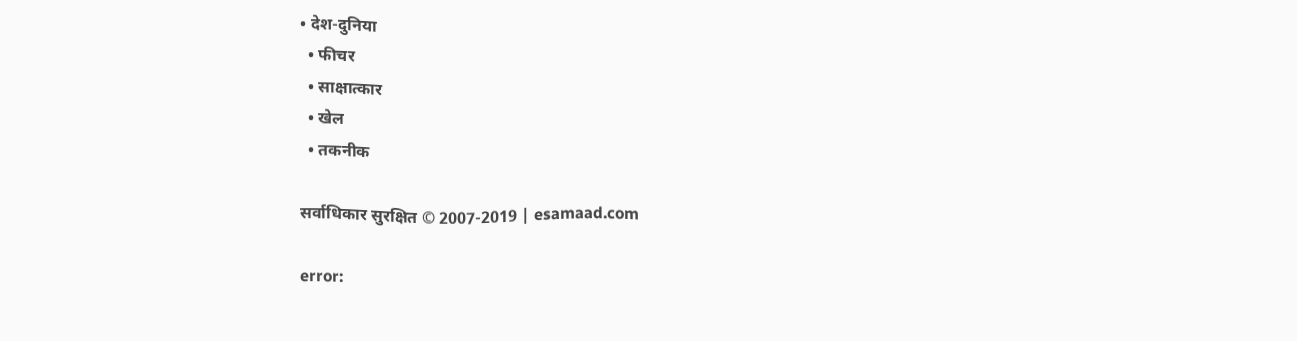• देश-दुनिया
  • फीचर
  • साक्षात्‍कार
  • खेल
  • तकनीक

सर्वाधिकार सुरक्षित © 2007-2019 | esamaad.com

error: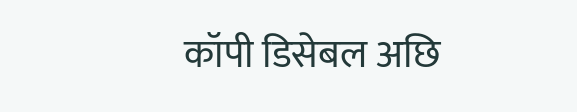कॉपी डिसेबल अछि